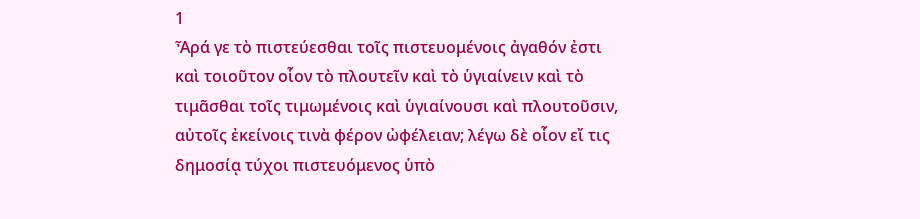1
Ἆρά γε τὸ πιστεύεσθαι τοῖς πιστευομένοις ἀγαθόν ἐστι καὶ τοιοῦτον οἷον τὸ πλουτεῖν καὶ τὸ ὑγιαίνειν καὶ τὸ τιμᾶσθαι τοῖς τιμωμένοις καὶ ὑγιαίνουσι καὶ πλουτοῦσιν, αὐτοῖς ἐκείνοις τινὰ φέρον ὠφέλειαν; λέγω δὲ οἷον εἴ τις δημοσίᾳ τύχοι πιστευόμενος ὑπὸ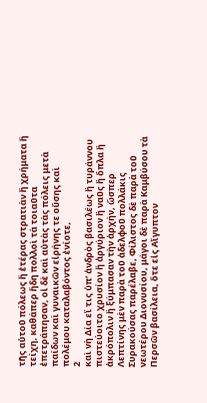τῆς αὑτοῦ πόλεως ἢ ἑτέρας στρατιὰν ἢ χρήματα ἢ τείχη, καθάπερ ἤδη πολλοὶ τὰ τοιαῦτα ἐπετράπησαν, οἱ δὲ καὶ αὐτὰς τὰς πόλεις μετὰ παίδων καὶ γυναικῶν εἰρήνης τε οὔσης καὶ πολέμου καταλαβόντος ἐνίοτε,
2
καὶ νὴ Δία εἴ τις ὑπ’ ἀνδρὸς βασιλέως ἢ τυράννου πιστεύοιτο χρυσίον ἢ ἀργύριον ἢ ναῦς ἢ ὅπλα ἢ ἀκρόπολιν ἢ ξύμπασαν τὴν ἀρχήν, ὥσπερ Λεπτίνης μὲν παρὰ τοῦ ἀδελφοῦ πολλάκις Συρακούσας παρέλαβε, Φίλιστος δὲ παρὰ τοῦ νεωτέρου Διονυσίου, μάγοι δὲ παρὰ Καμβύσου τὰ Περσῶν βασίλεια, ὅτε εἰς Αἴγυπτον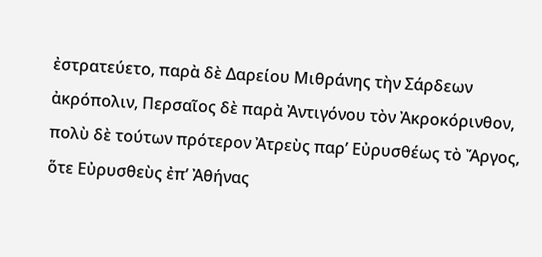ἐστρατεύετο, παρὰ δὲ Δαρείου Μιθράνης τὴν Σάρδεων ἀκρόπολιν, Περσαῖος δὲ παρὰ Ἀντιγόνου τὸν Ἀκροκόρινθον, πολὺ δὲ τούτων πρότερον Ἀτρεὺς παρ’ Εὐρυσθέως τὸ Ἄργος, ὅτε Εὐρυσθεὺς ἐπ’ Ἀθήνας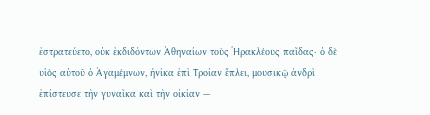ἐστρατεύετο, οὐκ ἐκδιδόντων Ἀθηναίων τοὺς Ἡρακλέους παῖδας· ὁ δὲ υἱὸς αὐτοῦ ὁ Ἀγαμέμνων, ἡνίκα ἐπὶ Τροίαν ἔπλει, μουσικῷ ἀνδρὶ ἐπίστευσε τὴν γυναῖκα καὶ τὴν οἰκίαν —